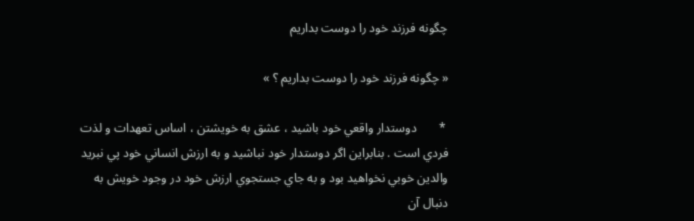چگونه فرزند خود را دوست بداريم

« چگونه فرزند خود را دوست بداريم ؟ »

 *       دوستدار واقعي خود باشيد ، عشق به خويشتن ، اساس تعهدات و لذت فردي است . بنابراين اگر دوستدار خود نباشيد و به ارزش انساني خود پي نبريد والدين خوبي نخواهيد بود و به جاي جستجوي ارزش خود در وجود خويش به دنبال آن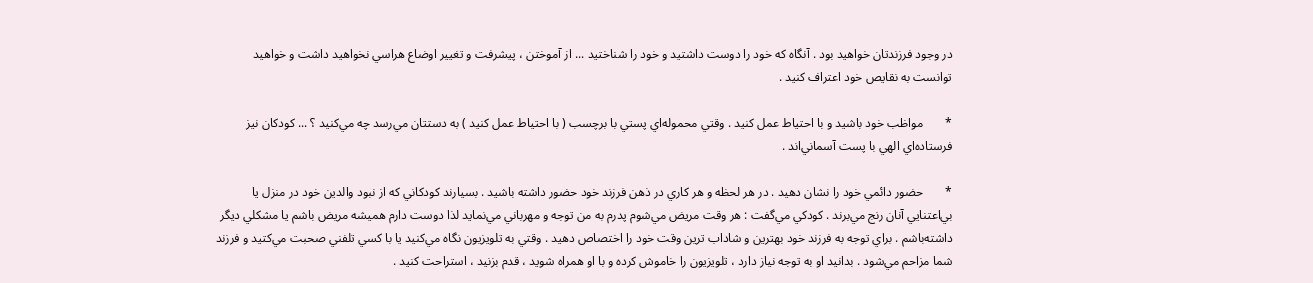در وجود فرزندتان خواهيد بود . آنگاه كه خود را دوست داشتيد و خود را شناختيد ... از آموختن ، پيشرفت و تغيير اوضاع هراسي نخواهيد داشت و خواهيد توانست به نقايص خود اعتراف كنيد .

*       مواظب خود باشيد و با احتياط عمل كنيد . وقتي محمو‌له‌اي پستي با برچسب ( با احتياط عمل كنيد ) به دستتان مي‌رسد چه مي‌كنيد ؟ ... كودكان نيز فرستاده‌اي الهي با پست آسماني‌اند .

*       حضور دائمي خود را نشان دهيد . در هر لحظه و هر كاري در ذهن فرزند خود حضور داشته باشيد . بسيارند كودكاني كه از نبود والدين خود در منزل يا بي‌اعتنايي آنان رنج مي‌برند . كودكي مي‌گفت : هر وقت مريض مي‌شوم پدرم به من توجه و مهرباني مي‌نمايد لذا دوست دارم هميشه مريض باشم يا مشكلي ديگر داشته‌باشم . براي توجه به فرزند خود بهترين و شاداب ترين وقت خود را اختصاص دهيد . وقتي به تلويزيون نگاه مي‌كنيد يا با كسي تلفني صحبت مي‌كتيد و فرزند شما مزاحم مي‌شود . بدانيد او به توجه نياز دارد ، تلويزيون را خاموش كرده و با او همراه شويد ، قدم بزنيد ، استراحت كنيد .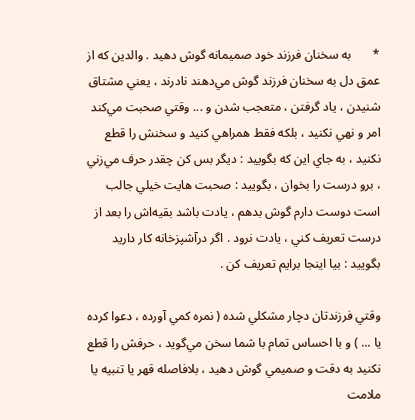*       به سخنان فرزند خود صميمانه گوش دهيد . والدين كه از عمق دل به سخنان فرزند گوش مي‌دهند نادرند ، يعني مشتاق شنيدن ، ياد گرفتن ، متعجب شدن و ... وقتي صحبت مي‌كند امر و نهي نكنيد ، بلكه فقط همراهي كنيد و سخنش را قطع نكنيد ، به جاي اين كه بگوييد : ديگر بس كن چقدر حرف مي‌زني ، برو درست را بخوان ، بگوييد : صحبت هايت خيلي جالب است دوست دارم گوش بدهم ، يادت باشد بقيه‌اش را بعد از درست تعريف كني ، يادت نرود . اگر درآشپزخانه كار داريد بگوييد : بيا اينجا برايم تعريف كن .

وقتي فرزندتان دچار مشكلي شده ( نمره كمي آورده ، دعوا كرده يا ... ) و با احساس تمام با شما سخن مي‌گويد ، حرفش را قطع نكنيد به دقت و صميمي گوش دهيد ، بلافاصله قهر يا تنبيه يا ملامت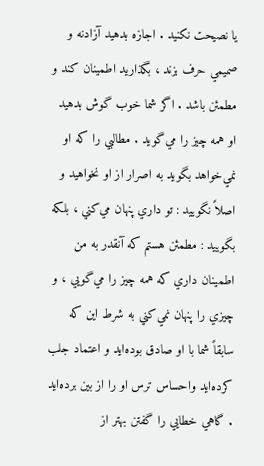يا نصيحت نكنيد . اجازه بدهيد آزادنه و صميمي حرف بزند ، بگذاريد اطمينان كند و مطمئن باشد . اگر شما خوب گوش بدهيد او همه چيز را مي‌گويد . مطالبي را كه او نمي‌خواهد بگويد به اصرار از او نخواهيد و اصلاً نگوييد : تو داري پنهان مي‌كني ، بلكه بگوييد : مطمئن هستم كه آنقدر به من اطمينان داري كه همه چيز را مي‌گويي ، و چيزي را پنهان نمي‌كني به شرط اين كه سابقاً شما با او صادق بوده‌ايد و اعتماد جلب كرده‌ايد واحساس ترس او را از بين برده‌ايد . گاهي خطايي را گفتن بهتر از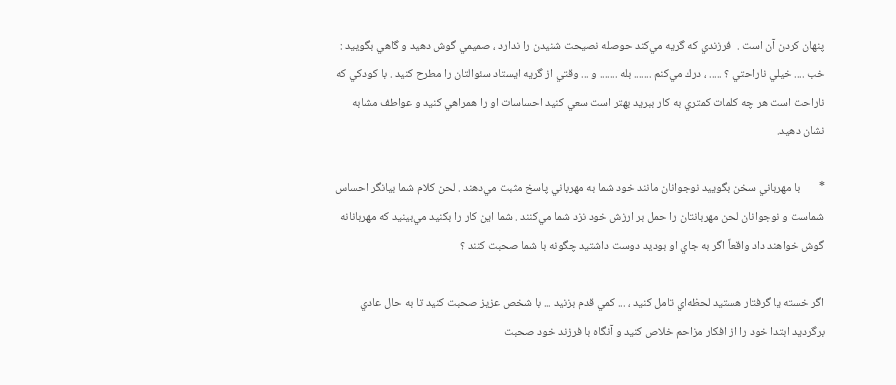پنهان كردن آن است .  فرزندي كه گريه مي‌كند حوصله نصيحت شنيدن را ندارد ، صميمي گوش دهيد و گاهي بگوييد : خب .... خيلي ناراحتي ؟ ..... ، درك مي‌كنم ....... بله ....... و ... وقتي از گريه ايستاد سئوالتان را مطرح كنيد . با كودكي كه ناراحت است هر چه كلمات كمتري به كار ببريد بهتر است سعي كنيد احساسات او را همراهي كنيد و عواطف مشابه نشان دهيد.

*       با مهرباني سخن بگوييد نوجوانان مانند خود شما به مهرباني پاسخ مثبت مي‌دهند . لحن كلام شما بيانگر احساس شماست و نوجوانان لحن مهربانتان را حمل بر ارزش خود نزد شما مي‌كنند . شما اين كار را بكنيد مي‌بينيد كه مهربانانه گوش خواهند داد واقعاً اگر به جاي او بوديد دوست داشتيد چگونه با شما صحبت كنند ؟

اگر خسته يا گرفتار هستيد لحظه‌اي تامل كنيد ، ... كمي قدم بزنيد ... با شخص عزيز صحبت كنيد تا به حال عادي برگرديد ابتدا خود را از افكار مزاحم خلاص كنيد و آنگاه با فرزند خود صحبت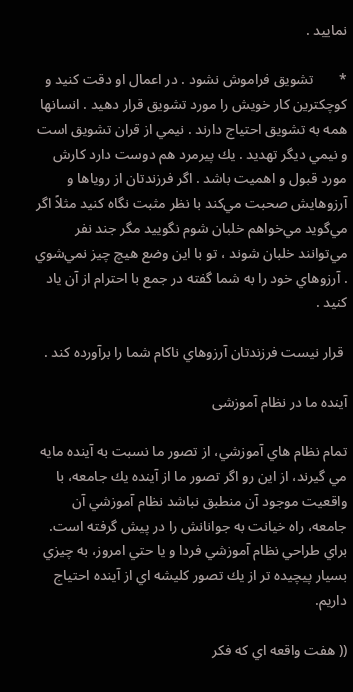نماييد .

*       تشويق فراموش نشود . در اعمال او دقت كنيد و كوچكترين كار خويش را مورد تشويق قرار دهيد . انسانها همه به تشويق احتياج دارند . نيمي از قران تشويق است و نيمي ديگر تهديد . يك پيرمرد هم دوست دارد كارش مورد قبول و اهميت باشد . اگر فرزندتان از روياها و آرزوهايش صحبت مي‌كند با نظر مثبت نگاه كنيد مثلاً اگر مي‌گويد مي‌خواهم خلبان شوم نگوييد مگر جند نفر مي‌توانند خلبان شوند ، تو با اين وضع هيچ چيز نمي‌شوي . آرزوهاي خود را به شما گفته در جمع با احترام از آن ياد كنيد .

 قرار نيست فرزندتان آرزوهاي ناكام شما را برآورده كند .

آینده ما در نظام آموزشی

تمام نظام هاي آموزشي، از تصور ما نسبت به آينده مايه مي گيرند، از اين رو اگر تصور ما از آينده يك جامعه، با واقعيت موجود آن منطبق نباشد نظام آموزشي آن جامعه، راه خيانت به جوانانش را در پيش گرفته است. براي طراحي نظام آموزشي فردا و يا حتي امروز، به چيزي بسيار پيچيده تر از يك تصور كليشه اي از آينده احتياج داريم.

(( هفت واقعه اي كه فكر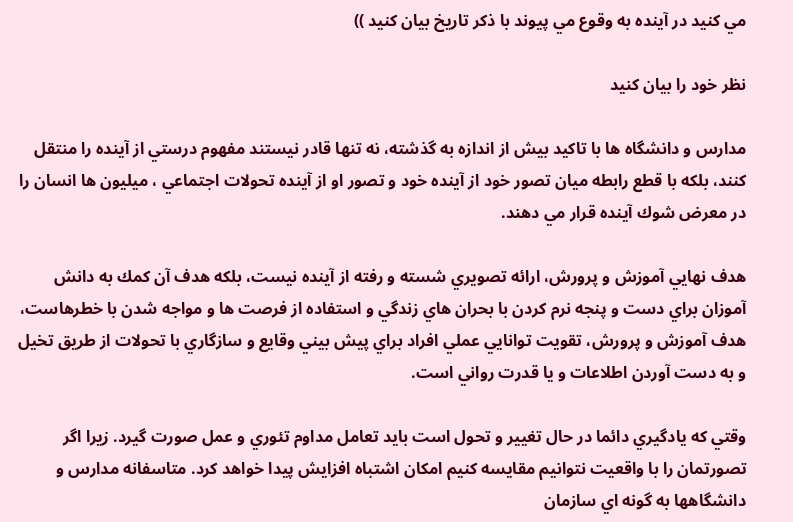مي كنيد در آينده به وقوع مي پيوند با ذكر تاريخ بيان كنيد ))

نظر خود را بیان کنید

مدارس و دانشگاه ها با تاكيد بيش از اندازه به گذشته، نه تنها قادر نيستند مفهوم درستي از آينده را منتقل كنند، بلكه با قطع رابطه ميان تصور خود از آينده خود و تصور او از آينده تحولات اجتماعي ، ميليون ها انسان را در معرض شوك آينده قرار مي دهند.

هدف نهايي آموزش و پرورش، ارائه تصويري شسته و رفته از آينده نيست، بلكه هدف آن كمك به دانش آموزان براي دست و پنجه نرم كردن با بحران هاي زندگي و استفاده از فرصت ها و مواجه شدن با خطرهاست، هدف آموزش و پرورش، تقويت توانايي عملي افراد براي پيش بيني وقايع و سازگاري با تحولات از طريق تخيل و به دست آوردن اطلاعات و يا قدرت رواني است.

وقتي كه يادگيري دائما در حال تغيير و تحول است بايد تعامل مداوم تئوري و عمل صورت گيرد. زيرا اگر تصورتمان را با واقعيت نتوانيم مقايسه كنيم امكان اشتباه افزايش پيدا خواهد كرد. متاسفانه مدارس و دانشگاهها به گونه اي سازمان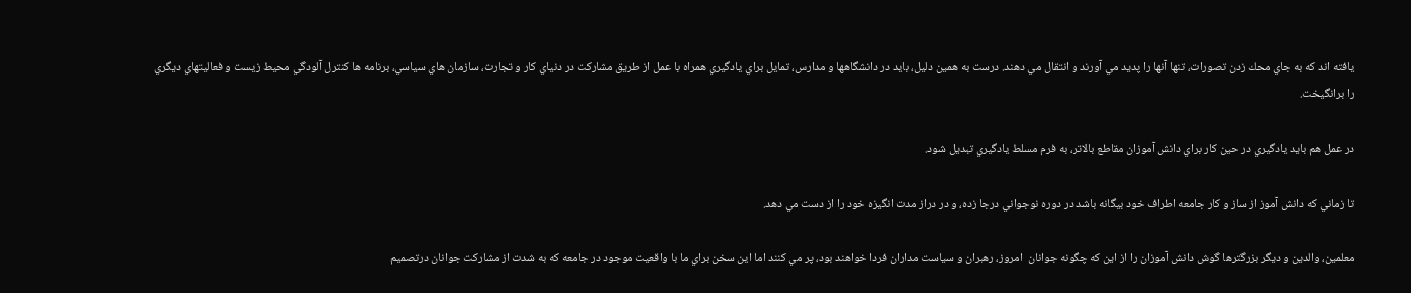يافته اند كه به جاي محك زدن تصورات، تنها آنها را پديد مي آورند و انتقال مي دهند. درست به همين دليل، بايد در دانشگاهها و مدارس، تمايل براي يادگيري همراه با عمل از طريق مشاركت در دنياي كار و تجارت، سازمان هاي سياسي، برنامه ها كنترل آلودگي محيط زيست و فعاليتهاي ديگري را برانگيخت.

در عمل هم بايد يادگيري در حين كار براي دانش آموزان مقاطع بالاتر، به فرم مسلط يادگيري تبديل شود.

تا زماني كه دانش آموز از ساز و كار جامعه اطراف خود بيگانه باشد در دوره نوجواني درجا زده، و در دراز مدت انگيزه خود را از دست مي دهد.

معلمين، والدين و ديگر بزرگترها گوش دانش آموزان را از اين كه چگونه جوانان  امروز، رهبران و سياست مداران فردا خواهند بود، پر مي كنند اما اين سخن براي ما با واقعيت موجود در جامعه كه به شدت از مشاركت جوانان درتصميم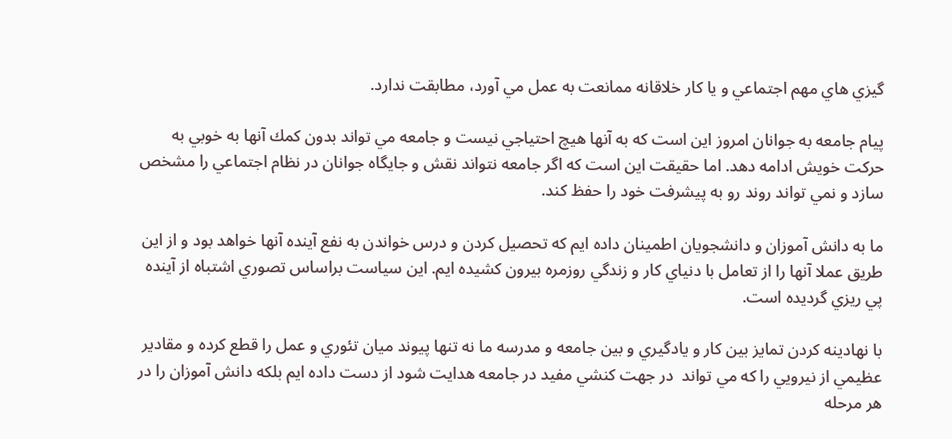گيزي هاي مهم اجتماعي و يا كار خلاقانه ممانعت به عمل مي آورد، مطابقت ندارد.

پيام جامعه به جوانان امروز اين است كه به آنها هيچ احتياجي نيست و جامعه مي تواند بدون كمك آنها به خوبي به حركت خويش ادامه دهد. اما حقيقت اين است كه اگر جامعه نتواند نقش و جايگاه جوانان در نظام اجتماعي را مشخص سازد و نمي تواند روند رو به پيشرفت خود را حفظ كند.

ما به دانش آموزان و دانشجويان اطمينان داده ايم كه تحصيل كردن و درس خواندن به نفع آينده آنها خواهد بود و از اين طريق عملا آنها را از تعامل با دنياي كار و زندگي روزمره بيرون كشيده ايم. اين سياست براساس تصوري اشتباه از آينده  پي ريزي گرديده است.

با نهادينه كردن تمايز بين كار و يادگيري و بين جامعه و مدرسه ما نه تنها پيوند ميان تئوري و عمل را قطع كرده و مقادير عظيمي از نيرويي را كه مي تواند  در جهت كنشي مفيد در جامعه هدايت شود از دست داده ايم بلكه دانش آموزان را در هر مرحله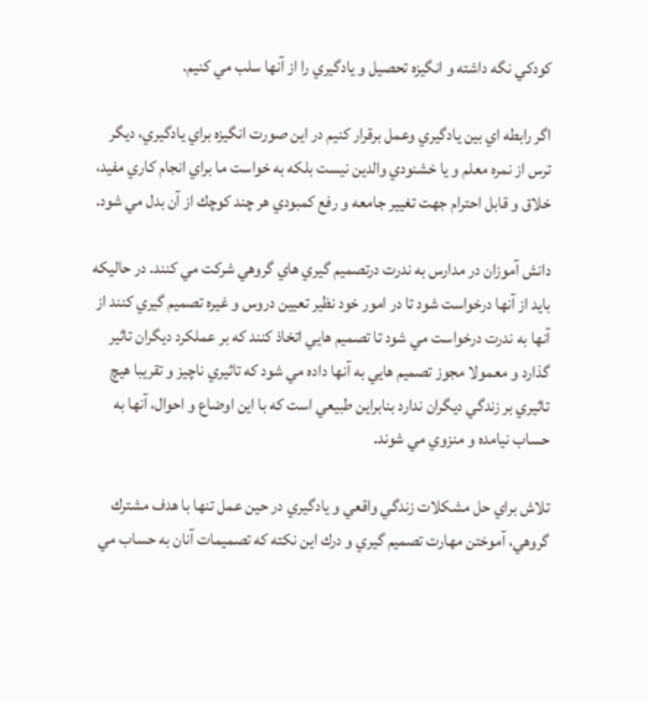كودكي نگه داشته و انگيزه تحصيل و يادگيري را از آنها سلب مي كنيم.

اگر رابطه اي بين يادگيري وعمل برقرار كنيم در اين صورت انگيزه براي يادگيري، ديگر ترس از نمره معلم و يا خشنودي والدين نيست بلكه به خواست ما براي انجام كاري مفيد، خلاق و قابل احترام جهت تغيير جامعه و رفع كمبودي هر چند كوچك از آن بدل مي شود.

دانش آموزان در مدارس به ندرت درتصميم گيري هاي گروهي شركت مي كنند. در حاليكه بايد از آنها درخواست شود تا در امور خود نظير تعيين دروس و غيره تصميم گيري كنند از آنها به ندرت درخواست مي شود تا تصميم هايي اتخاذ كنند كه بر عملكرد ديگران تاثير گذارد و معمولا مجوز تصميم هايي به آنها داده مي شود كه تاثيري ناچيز و تقريبا هيچ تاثيري بر زندگي ديگران ندارد بنابراين طبيعي است كه با اين اوضاع و احوال، آنها به حساب نيامده و منزوي مي شوند.

تلاش براي حل مشكلات زندگي واقعي و يادگيري در حين عمل تنها با هدف مشترك گروهي، آموختن مهارت تصميم گيري و درك اين نكته كه تصميمات آنان به حساب مي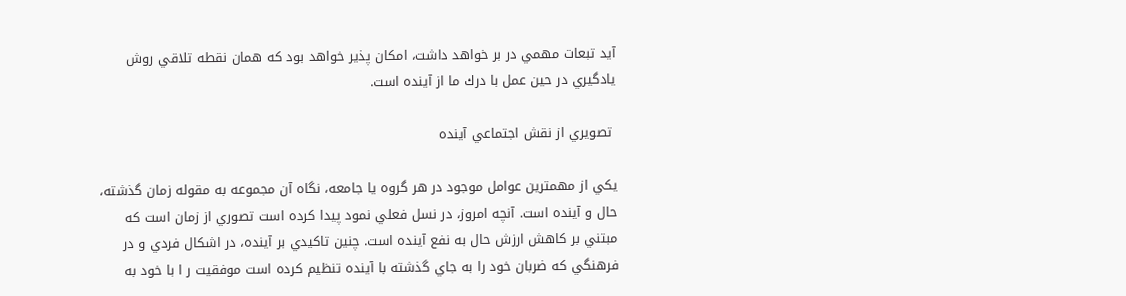آيد تبعات مهمي در بر خواهد داشت، امكان پذير خواهد بود كه همان نقطه تلاقي روش يادگيري در حين عمل با درك ما از آينده است.

 تصويري از نقش اجتماعي آينده

يكي از مهمترين عوامل موجود در هر گروه يا جامعه، نگاه آن مجموعه به مقوله زمان گذشته، حال و آينده است. آنچه امروز، در نسل فعلي نمود پيدا كرده است تصوري از زمان است كه مبتني بر كاهش ارزش حال به نفع آينده است. چنين تاكيدي بر آينده، در اشكال فردي و در فرهنگي كه ضربان خود را به جاي گذشته با آينده تنظيم كرده است موفقيت ر ا با خود به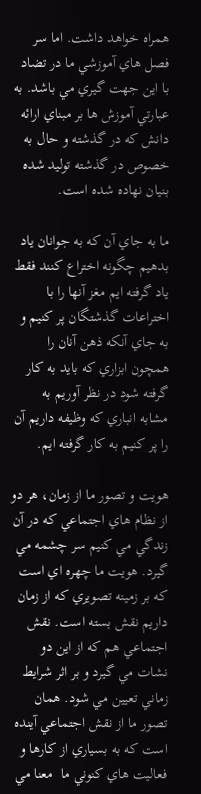همراه خواهد داشت. اما سر فصل هاي آموزشي ما در تضاد با اين جهت گيري مي باشد. به عبارتي آموزش ها بر مبناي ارائه دانش كه در گذشته و حال به خصوص در گذشته توليد شده بنيان نهاده شده است.

ما به جاي آن كه به جوانان ياد بدهيم چگونه اختراع كنند فقط ياد گرفته ايم مغز آنها را با اختراعات گذشتگان پر كنيم و به جاي آنكه ذهن آنان را همچون ابزاري كه بايد به كار گرفته شود در نظر آوريم به مشابه انباري كه وظيفه داريم آن را پر كنيم به كار گرفته ايم.

هويت و تصور ما از زمان، هر دو از نظام هاي اجتماعي كه در آن زندگي مي كنيم سر چشمه مي گيرد. هويت ما چهره اي است كه بر زمينه تصويري كه از زمان داريم نقش بسته است. نقش اجتماعي هم كه از اين دو نشات مي گيرد و بر اثر شرايط زماني تعيين مي شود. همان تصور ما از نقش اجتماعي آينده است كه به بسياري از كارها و فعاليت هاي كنوني ما  معنا مي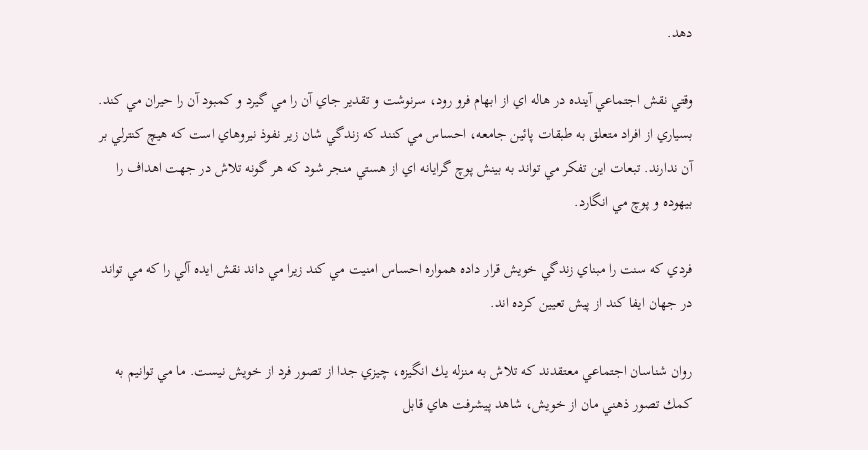دهد.

وقتي نقش اجتماعي آينده در هاله اي از ابهام فرو رود، سرنوشت و تقدير جاي آن را مي گيرد و كمبود آن را حيران مي كند. بسياري از افراد متعلق به طبقات پائين جامعه، احساس مي كنند كه زندگي شان زير نفوذ نيروهاي است كه هيچ كنترلي بر آن ندارند. تبعات اين تفكر مي تواند به بينش پوچ گرايانه اي از هستي منجر شود كه هر گونه تلاش در جهت اهداف را بيهوده و پوچ مي انگارد.

فردي كه سنت را مبناي زندگي خويش قرار داده همواره احساس امنيت مي كند زيرا مي داند نقش ايده آلي را كه مي تواند در جهان ايفا كند از پيش تعيين كرده اند.

روان شناسان اجتماعي معتقدند كه تلاش به منزله يك انگيزه، چيزي جدا از تصور فرد از خويش نيست. ما مي توانيم به كمك تصور ذهني مان از خويش، شاهد پيشرفت هاي قابل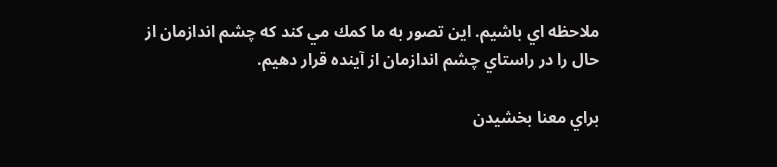ملاحظه اي باشيم. اين تصور به ما كمك مي كند كه چشم اندازمان از حال را در راستاي چشم اندازمان از آينده قرار دهيم.

براي معنا بخشيدن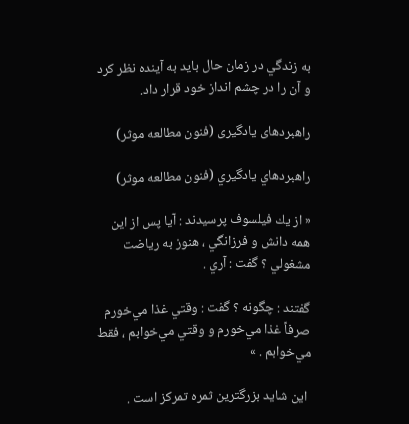به زندگي در زمان حال بايد به آينده نظر كرد و آن را در چشم انداز خود قرار داد.

راهبردهای یادگیری (فنون مطالعه موثر)

راهبردهاي يادگيري (فنون مطالعه موثر)

« از يك فيلسوف پرسيدند : آيا پس از اين همه دانش و فرزانگي ، هنوز به رياضت مشغولي ؟ گفت : آري .

گفتند : چگونه ؟ گفت : وقتي غذا مي‌خورم صرفاً غذا مي‌خورم و وقتي مي‌خوابم ، فقط مي‌خوابم . »

 اين شايد بزرگترين ثمره تمركز است .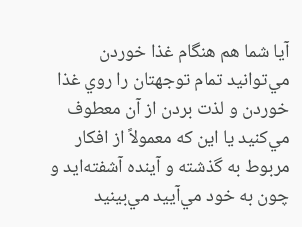آيا شما هم هنگام غذا خوردن مي‌توانيد تمام توجهتان را روي غذا خوردن و لذت بردن از آن معطوف مي‌كنيد يا اين كه معمولاً از افكار مربوط به گذشته و آينده آشفته‌ايد و چون به خود مي‌آييد مي‌بينيد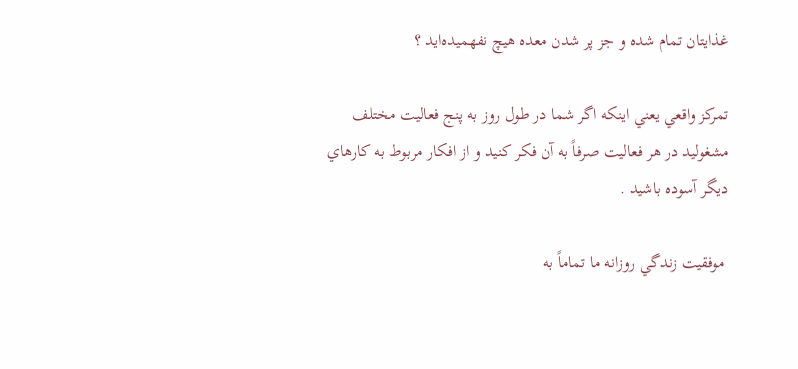غذايتان تمام شده و جز پر شدن معده هيچ نفهميده‌ايد ؟

تمركز واقعي يعني اينكه اگر شما در طول روز به پنج فعاليت مختلف مشغوليد در هر فعاليت صرفاً به آن فكر كنيد و از افكار مربوط به كارهاي ديگر آسوده باشيد .

 موفقيت زندگي روزانه ما تماماً به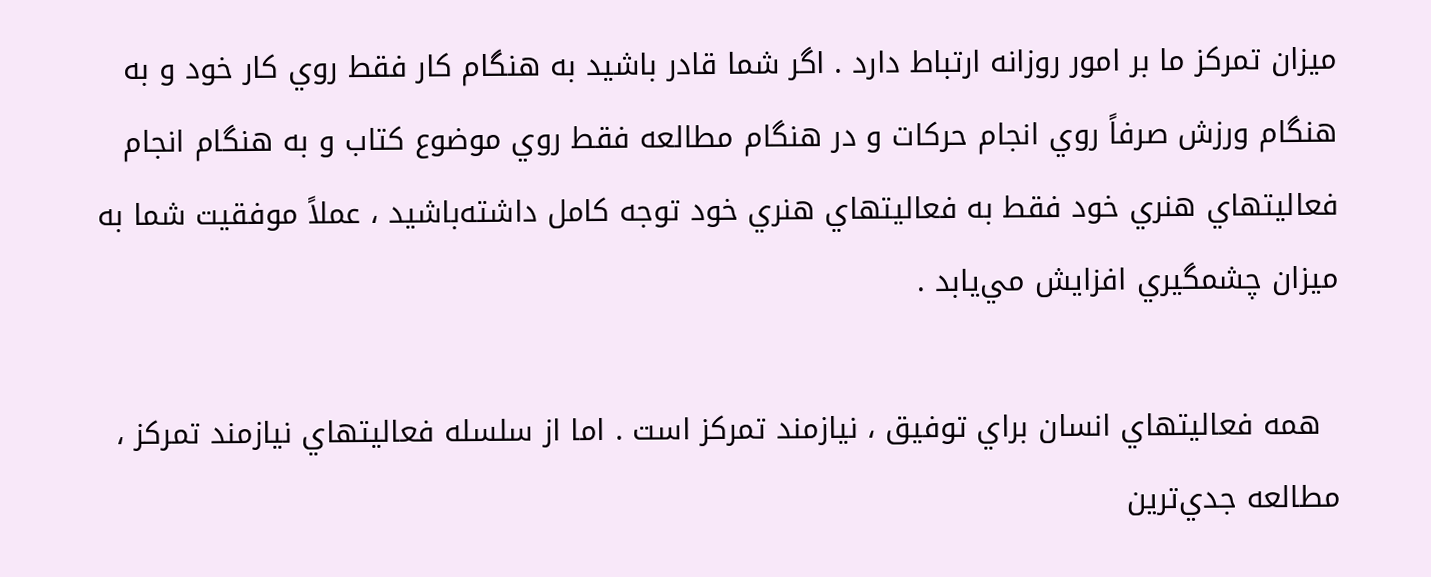ميزان تمركز ما بر امور روزانه ارتباط دارد . اگر شما قادر باشيد به هنگام كار فقط روي كار خود و به هنگام ورزش صرفاً روي انجام حركات و در هنگام مطالعه فقط روي موضوع كتاب و به هنگام انجام فعاليتهاي هنري خود فقط به فعاليتهاي هنري خود توجه كامل داشته‌باشيد ، عملاً موفقيت شما به ميزان چشمگيري افزايش مي‌يابد .

  همه فعاليتهاي انسان براي توفيق ، نيازمند تمركز است . اما از سلسله فعاليتهاي نيازمند تمركز ، مطالعه جدي‌ترين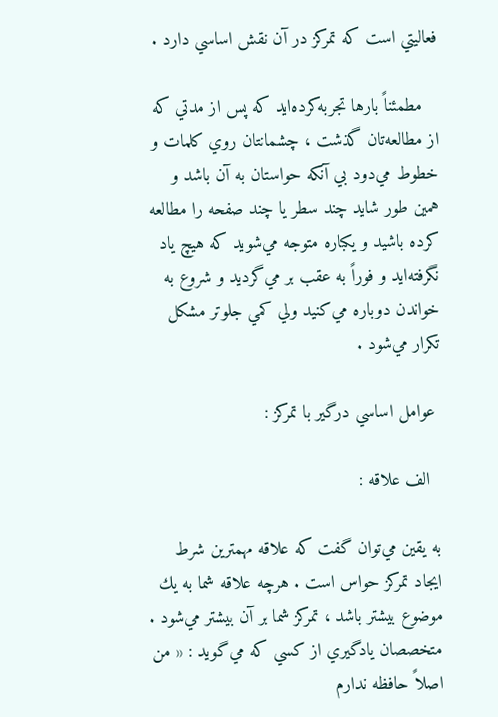فعاليتي است كه تمركز در آن نقش اساسي دارد .

   مطمئناً بارها تجربه‌كرده‌ايد كه پس از مدتي كه از مطالعه‌تان گذشت ، چشمانتان روي كلمات و خطوط مي‌دود بي آنكه حواستان به آن باشد و همين طور شايد چند سطر يا چند صفحه را مطالعه كرده‌ باشيد و يكباره متوجه مي‌شويد كه هيچ ياد نگرفته‌ايد و فوراً به عقب بر مي‌گرديد و شروع به خواندن دوباره مي‌كنيد ولي كمي جلوتر مشكل تكرار مي‌شود .

 عوامل اساسي درگير با تمركز :

  الف علاقه :

به يقين مي‌توان گفت كه علاقه مهمترين شرط ايجاد تمركز حواس است . هرچه علاقه شما به يك موضوع بيشتر باشد ، تمركز شما بر آن بيشتر مي‌شود . متخصصان يادگيري از كسي كه مي‌گويد : « من اصلاً حافظه ندارم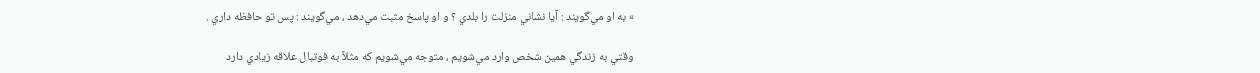» به او مي‌گويند : آيا نشاني منزلت را بلدي ؟ و او پاسخ مثبت مي‌دهد ، مي‌گويند : پس تو حافظه داري .

وقتي به زندگي همين شخص وارد مي‌شويم ، متوجه مي‌شويم كه مثلاً به فوتبال علاقه زيادي دارد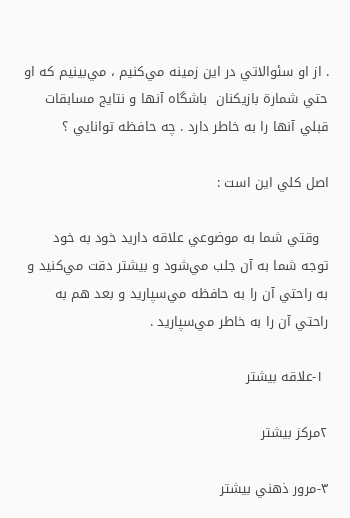. از او سئوالاتي در اين زمينه مي‌كنيم ، مي‌بينيم كه او حتي شمارة بازيكنان  باشگاه آنها و نتايج مسابقات قبلي آنها را به خاطر دارد . چه حافظه توانايي ؟

اصل كلي اين است :

  وقتي شما به موضوعي علاقه داريد خود به خود توجه شما به آن جلب مي‌شود و بيشتر دقت مي‌كنيد و به راحتي آن را به حافظه مي‌‌سپاريد و بعد هم به راحتي آن را به خاطر مي‌سپاريد .

 ۱-علاقه بيشتر

۲مركز بيشتر

۳-مرور ذهني بيشتر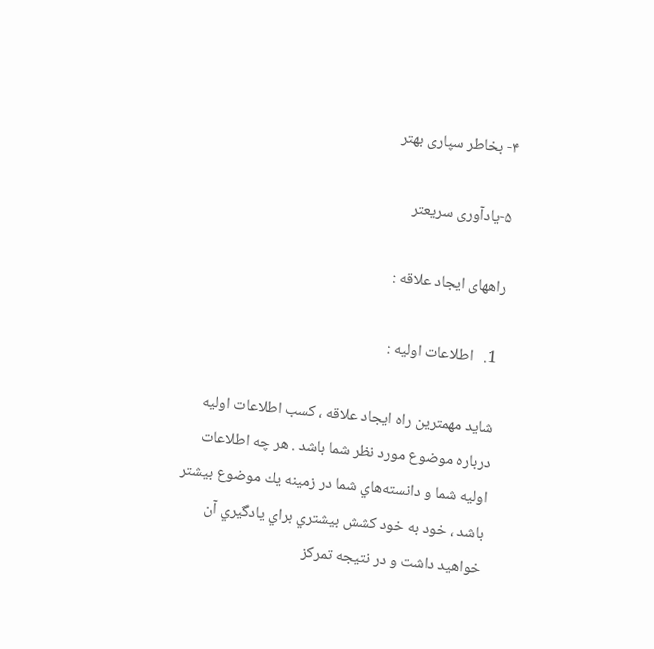۴- بخاطر سپاری بهتر

۵-یادآوری سریعتر

راههای ايجاد علاقه :

 1.   اطلاعات اوليه :

شايد مهمترين راه ايجاد علاقه ، كسب اطلاعات اوليه درباره موضوع مورد نظر شما باشد . هر چه اطلاعات اوليه شما و دانسته‌هاي شما در زمينه يك موضوع بيشتر باشد ، خود به خود كشش بيشتري براي يادگيري آن خواهيد داشت و در نتيجه تمركز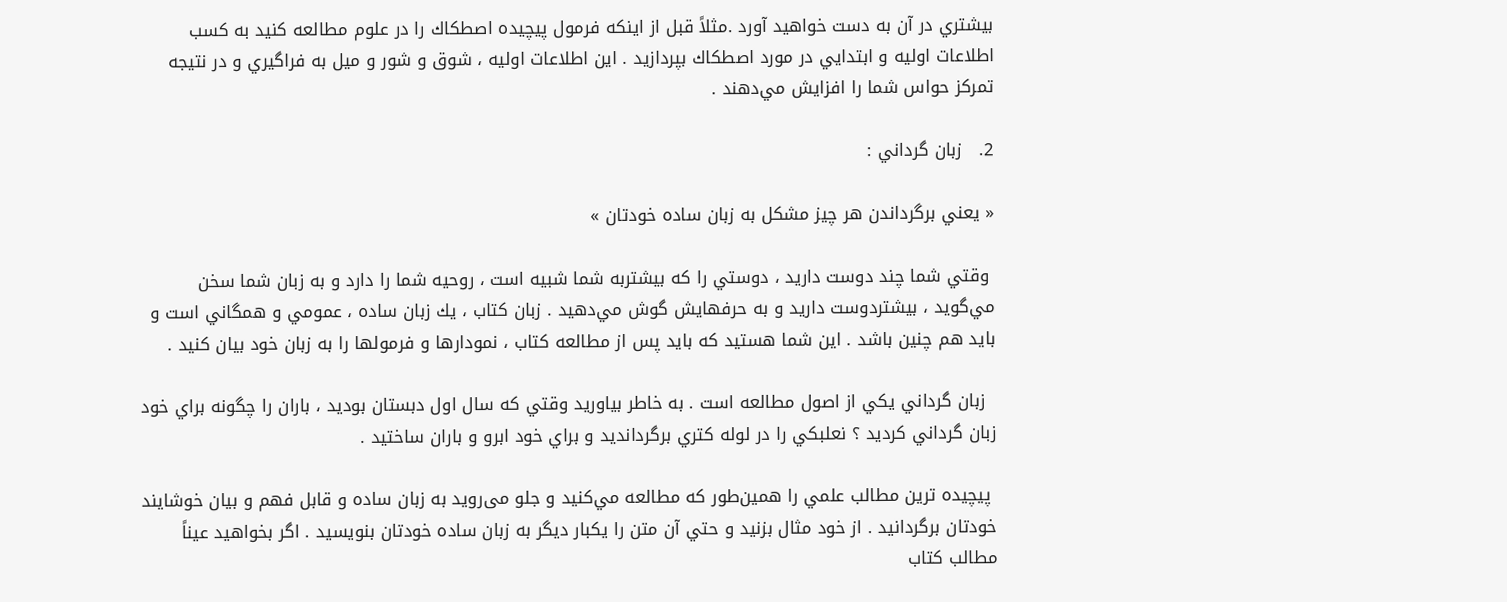بيشتري در آن به دست خواهيد آورد .مثلاً قبل از اينكه فرمول پيچيده‌ اصطكاك را در علوم مطالعه كنيد به كسب اطلاعات اوليه و ابتدايي در مورد اصطكاك بپردازيد . اين اطلاعات اوليه ، شوق و شور و ميل به فراگيري و در نتيجه تمركز حواس شما را افزايش مي‌دهند .

2.   زبان گرداني :

« يعني برگرداندن هر چيز مشكل به زبان ساده خودتان »

 وقتي شما چند دوست داريد ، دوستي را كه بيشتربه شما شبيه است ، روحيه شما را دارد و به زبان شما سخن مي‌گويد ، بيشتردوست داريد و به حرفهايش گوش مي‌دهيد . زبان كتاب ، يك زبان ساده ، عمومي و همگاني است و بايد هم چنين باشد . اين شما هستيد كه بايد پس از مطالعه كتاب ، نمودارها و فرمولها را به زبان خود بيان كنيد .

  زبان گرداني يكي از اصول مطالعه است . به خاطر بياوريد وقتي كه سال اول دبستان بوديد ، باران را چگونه براي خود زبان گرداني كرديد ؟ نعلبكي را در لوله كتري برگردانديد و براي خود ابرو و باران ساختيد .

 پيچيده ترين مطالب علمي را همين‌طور كه مطالعه مي‌كنيد و جلو می‌رويد به زبان ساده و قابل فهم و بيان خوشايند خودتان برگردانيد . از خود مثال بزنيد و حتي آن متن را يكبار ديگر به زبان ساده خودتان بنويسيد . اگر بخواهيد عيناً مطالب كتاب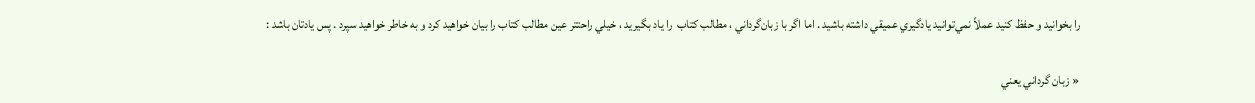را بخوانيد و حفظ كنيد عملاً نمي‌توانيد يادگيري عميقي داشته باشيد . اما اگر با زبان‌گرداني ، مطالب كتاب  را ياد بگيريد ، خيلي راحتتر عين مطالب كتاب را بيان خواهيد كرد و به خاطر خواهيد سپرد . پس يادتان باشد :

« زبان گرداني يعني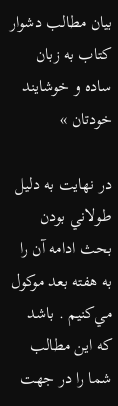بيان مطالب دشوار كتاب به زبان ساده و خوشايند خودتان »

در نهايت به دليل طولاني بودن بحث ادامه آن را به هفته بعد موكول مي‌كنيم . باشد كه اين مطالب شما را در جهت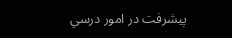پيشرفت در امور درسي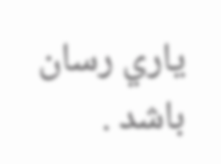ياري رسان باشد .